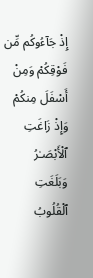إِذْ جَآءُوكُم مِّن فَوْقِكُمْ وَمِنْ أَسْفَلَ مِنكُمْ وَإِذْ زَاغَتِ ٱلْأَبْصَـٰرُ وَبَلَغَتِ ٱلْقُلُوبُ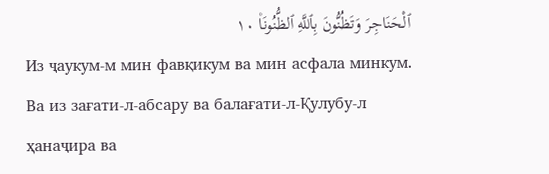ٱلْحَنَاجِرَ وَتَظُنُّونَ بِٱللَّهِ ٱلظُّنُونَا۠ ١٠
Из ҷаукум-м мин фавқикум ва мин асфала минкум. Ва из зағати-л-абсару ва балағати-л-Қулубу-л ҳанаҷира ва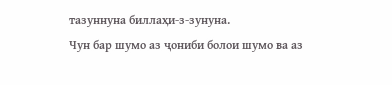тазуннуна биллаҳи-з-зунуна.
Чун бар шумо аз ҷониби болои шумо ва аз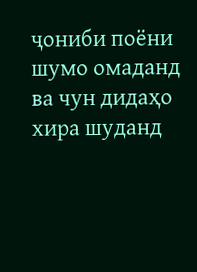ҷониби поёни шумо омаданд ва чун дидаҳо хира шуданд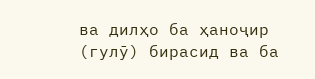ва дилҳо ба ҳаноҷир (гулӯ) бирасид ва ба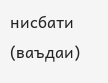нисбати (ваъдаи)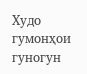Худо гумонҳои гуногун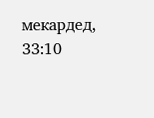мекардед,
33:10